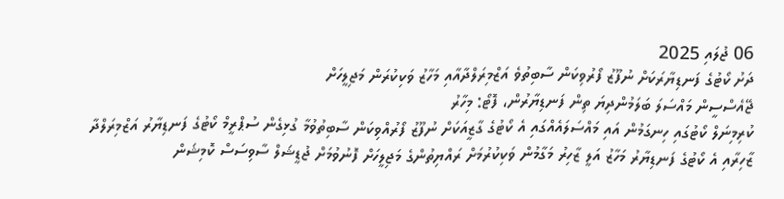06 ޖުލައި 2025
ދަށު ކޯޓުގެ ފަނޑިޔާރަކަށް ނުފޫޒު ފޯރުވިކަން ސާބިތުވެ އަޒްމިރަލްދާއާއި މަހާޒު ވަކިކުރަން މަޖިލީހަށް
ޖޭއެސްސީން މައްސަލަ ބަލަމުންދިޔަ ތިން ފަނޑިޔާރުން، ފޮޓޯ: މިހާރު
ކުރިމިނަލް ކޯޓުގައި ހިނގަމުން އައި މައްސަލައެއްގައި އެ ކޯޓުގެ ގާޒީއަކަށް ނުފޫޒު ފޯރުއްވިކަން ސާބިތުވުމާ ގުޅިގެން ސުޕްރީމް ކޯޓުގެ ފަނޑިޔާރު އަޒްމިރަލްދާ ޒާހިރާއި އެ ކޯޓުގެ ފަނޑިޔާރު މަހާޒު އަލީ ޒާހިރު މަގާމުން ވަކިކުރުމަށް ރައްޔިތުންގެ މަޖިލީހަށް ފޮނުވުމަށް ޖުޑީޝަލް ސާވިސަސް ކޮމިޝަން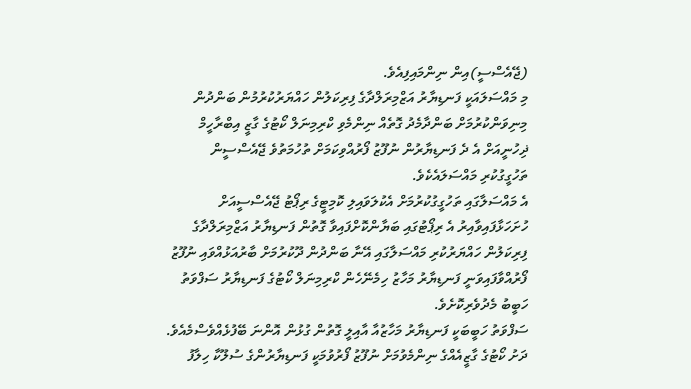(ޖޭއެސްސީ)އިން ނިންމައިފިއެވެ.
މި މައްސަލައަކީ ފަނޑިޔާރު އަޒްމިރަލްދާގެ ފިރިކަލުން ހައްޔަރުކުރުމުން ބަންދުން މިނިވަންކުރުމަށް ބަންދާމެދު ގޮތެއް ނިންމެވި ކްރިމިނަލް ކޯޓުގެ ގާޒީ އިބްރާހީމް ޛިހުނީއަށް އެ ދެ ފަނޑިޔާރުން ނުފޫޒު ފޯރުއްވިކަމަށް ތުހުމަތުވެ ޖޭއެސްސީން ތަހުގީގުކުރި މައްސަލައެކެވެ.
އެ މައްސަލާގައި ތަހުގީގުކުރުމަށް އެކުލަވައިލި ކޮމިޓީގެ ރިޕޯޓު ޖޭއެސްސީއަށް ހުށަހަޅާފައިވާއިރު އެ ރިޕޯޓުގައި ބަޔާންކޮށްފައިވާ ގޮތުން ފަނޑިޔާރު އަޒްމިރަލްދާގެ ފިރިކަލުން ހައްޔަރުކުރި މައްސަލާގައި އޭނާ ބަންދުން ދޫކުރުމަށް ބާރުއަޅުއްވައި ނުފޫޒު ފޯރުއްވާފައިވަނީ ފަނޑިޔާރު މަހާޒު ހިމެނޭހެން ކްރިމިނަލް ކޯޓުގެ ފަނޑިޔާރު ސަފްވަތު ހަބީބު މެދުވެރިކޮށެވެ.
ސަފްވަތު ހަބީބަކީ ފަނޑިޔާރު މަހާޒުއާ އާއިލީ ގޮތުން ގުޅުން އޮންނަ ބޭފުޅެއްވެސްމެއެވެ.
ދަށު ކޯޓުގެ ގާޒީއެއްގެ ނިންމެވުމަށް ނުފޫޒު ފޯރުވުމަކީ ފަނޑިޔާރުންގެ ސުލޫކާ ހިލާފު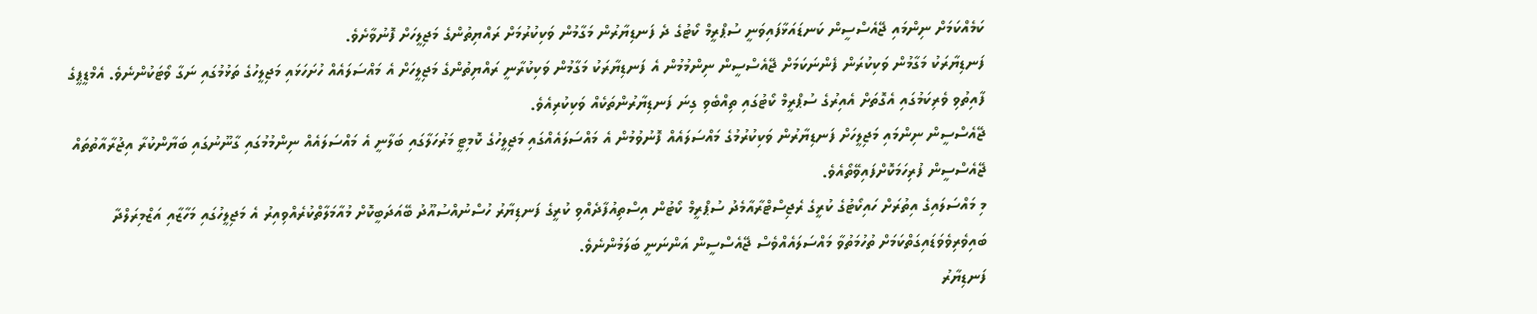ކަމެއްކަމަށް ނިންމައި ޖޭއެސްސީން ކަނޑައަޅާފައިވަނީ ސުޕްރީމް ކޯޓުގެ ދެ ފަނޑިޔާރުން މަގާމުން ވަކިކުރުމަށް ރައްޔިތުންގެ މަޖިލީހަށް ފޮނުވާށެވެ.
ފަނޑިޔާރަކު މަގާމުން ވަކިކުރަން ފެންނަކަމަށް ޖޭއެސްސީން ނިންމުމުން އެ ފަނޑިޔާރަކު މަގާމުން ވަކިކުރާނީ ރައްޔިތުންގެ މަޖިލީހަށް އެ މައްސަލައެއް ހުށަހަޅައި މަޖިލީހުގެ ތަޅުމުގައި ނަގާ ވޯޓަކުންނެވެ. އެމްޑީޕީގެ ފާއިތުވި ވެރިކަމުގައި އެގޮތަށް އެއިރުގެ ސުޕްރީމް ކޯޓުގައި ތިއްބެވި ގިނަ ފަނޑިޔާރުންތަކެއް ވަކިކުރިއެވެ.
ޖޭއެސްސީން ނިންމައި މަޖިލީހަށް ފަނޑިޔާރުން ވަކިކުރުމުގެ މައްސަލައެއް ފޮނުވުމުން އެ މައްސަލައެއްގައި މަޖިލީހުގެ ކޮމިޓީ މަރުހަލާގައި ބަލާނީ އެ މައްސަލައެއް ނިންމުމުގައި ގާނޫނުގައި ބަޔާންކުރާ އިޖުރާއާތުތައް ޖޭއެސްސީން ފުރިހަމަކޮށްފައިވޭތޯއެވެ.
މި މައްސަލައިގެ އިތުރަށް ހައިކޯޓުގެ ކުރީގެ ރެޖިސްޓްރާއާމެދު ސުޕްރީމް ކޯޓުން އިސްތިއުފާދެއްވި ކުރީގެ ފަނޑިޔާރު ހުސްނުއްސުއޫދު ބޭއަދަބީކޮށް މުއާމަލާތްކުރެއްވިއިރު އެ މަޖިލީހުގައި މަހާޒާއި އަޒްމިރަލްދާ ބައިވެރިވެވަޑައިގަތްކަމަށް ތުހުމަތުވާ މައްސަލައެއްވެސް ޖޭއެސްސީން އަންނަނީ ބަލަމުންނެވެ.
ފަނޑިޔާރު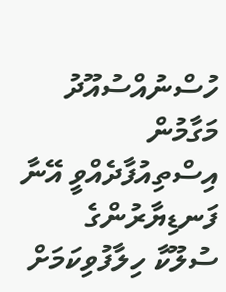ހުސްނުއްސުއޫދު މަގާމުން އިސްތިއުފާދެއްވީ އޭނާ ފަނޑިޔާރުންގެ ސުލޫކާ ހިލާފުވިކަމަށް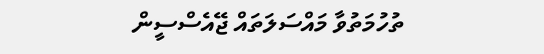ތުހުމަތުވާ މައްސަލަތައް ޖޭއެސްސީން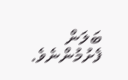ބަލަން ފެށުމުންނެވެ.